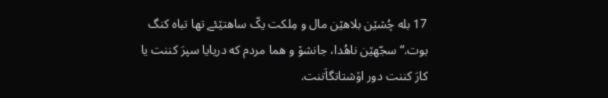17 بله چُشێن بلاهێن مال و مِلکت یکّ ساهتێئے تها تباه کنگ بوت.“ سجّهێن ناهُدا، جانشۆ و هما مردم که دریایا سپرَ کننت یا کارَ کننت دور اۆشتاتگاَتنت.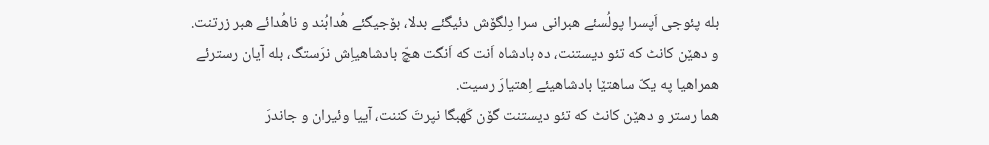بله پئوجی اَپسرا پولُسئے هبرانی سرا دِلگۆش دئیگئے بدلا، بۆجیگئے هُدابُند و ناهُدائے هبر زرتنت.
و دهێن کانٹ که تئو دیستنت، ده بادشاه اَنت که اَنگت هچّ بادشاهیاِش نرَستگ، بله آیان رسترئے همراهیا په یکّ ساهتێا بادشاهیئے اِهتیارَ رسیت.
هما رستر و دهێن کانٹ که تئو دیستنت گۆن کَهبگا نپرتَ کننت، آییا وئیران و جاندرَ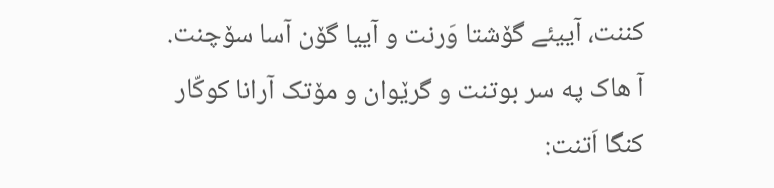کننت، آییئے گۆشتا وَرنت و آییا گۆن آسا سۆچنت.
آ هاک په سر بوتنت و گرێوان و مۆتک آرانا کوکّار کنگا اَتنت: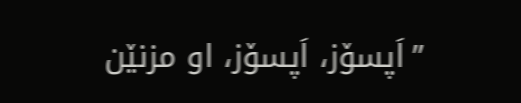”اَپسۆز، اَپسۆز، او مزنێن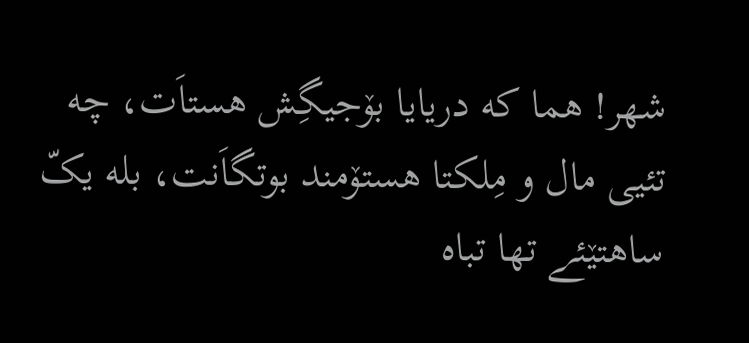شهر! هما که دریایا بۆجیگِش هستاَت، چه تئیی مال و مِلکتا هستۆمند بوتگاَنت، بله یکّ ساهتێئے تها تباه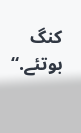کنگ بوتئے.“